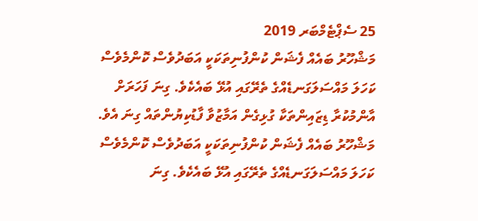25 ސެޕްޓެމްބަރ 2019
މަޝްހޫރު ބައެއް ފެޝަން ކުންފުނިތަކަކީ އަބަދުވެސް ކޮންމެވެސް ކަހަލަ މައްސަލަގަނޑެއްގެ ތެރޭގައި އުޅޭ ބައެކެވެ. ގިނަ ފަހަރަށް އާންމުކުރާ ޑިޒައިންތަކާ ގުޅިގެން އަމާޒުވާ ފާޑުކިޔުންތައް ގިނަ އެވެ.
މަޝްހޫރު ބައެއް ފެޝަން ކުންފުނިތަކަކީ އަބަދުވެސް ކޮންމެވެސް ކަހަލަ މައްސަލަގަނޑެއްގެ ތެރޭގައި އުޅޭ ބައެކެވެ. ގިނަ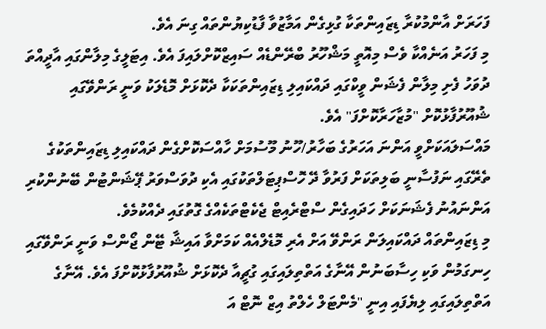ފަހަރަށް އާންމުކުރާ ޑިޒައިންތަކާ ގުޅިގެން އަމާޒުވާ ފާޑުކިޔުންތައް ގިނަ އެވެ.
މި ފަހަރު އަނެއްކާ ވެސް މިއޮތީ މަޝްހޫރު ބްރޭންޑެއް ސައިޒްކޮށްލައިފަ އެވެ. އިޓަލީގެ މިލާންގައި އާދީއްތަ ދުވަހު ފެށި މިލާން ފެޝަން ވީކްގައި ދައްކައިލި ޑިޒައިންތަކަކާ ދެކޮޅަށް މޮޑެލަކު ވަނީ ރަންވޭގައި ޝުއޫރުފާޅުކޮށް "މުޒާހަރާކޮށްފަ" އެވެ.
މައްސަލައަކަށްވީ އަންނަ އަހަރުގެ ބަހާރު/ހޫނު މޫސުމަށް ހާއްސަކޮށްގެން ދައްކައިލި ޑިޒައިންތަކުގެ ތެރޭގައި ނަފުސާނީ ބަލިތަކަށް ފަރުވާ ދޭ ހޮސްޕިޓަލްތަކުގައި އެކި ދުވަސްވަރު ޕޭޝަންޓުން ބޭނުންކުރި އަންނައުނު ފެޝަނަކަށް ހަދައިގެން ސްޓްރެއިޓް ޖެކެޓްތަކެއްގެ ގޮތުގައި ދެއްކުމެވެ.
މި ޑިޒައިންތައް ދައްކައިލަން ރަންވޭ އަށް އެރި މޮޑެލްއެއް ކަމަށްވާ އައިޝާ ޓޭން ޖޯންސް ވަނީ ރަންވޭގައި ހިނގަމުން ވަކި ހިސާބަނުން އޭނާގެ އަތްތިލައިގައި ގުޗީއާ ދެކޮޅަށް ޝުއޫރުފާޅުކޮށްފަ އެވެ. އޭނާގެ އަތްތިލައިގައި ލިޔެފައި އިނީ "މެންޓަލް ހެލްތު އިޒް ނޮޓް އަ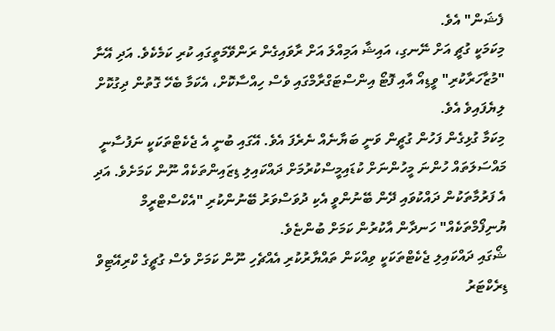ފެޝަން" އެވެ.
މިކަމަކީ ގުޗީ އަށް ނޭނގި، އައިޝާ އަމިއްލަ އަށް ރާވައިގެން ރަންވޭމަތީގައި ކުރި ކަމެކެވެ. އަދި އޭނާ "މުޒާހަރާކުރި" ވީޑިއޯ އާއި ފޮޓޯ އިންސްޓަގްރާމްގައި ވެސް ހިއްސާކޮށް، އެކަމާ ބެހޭ ގޮތުން ދިގުކޮށް ލިޔެފައިވެ އެވެ.
މިކަމާ ގުޅިގެން ފަހުން ގުޗީން ވަނީ ބަޔާނެއް ނެރެފަ އެވެ. އޭގައި ބުނީ އެ ޖެކެޓްތަކަކީ ނަފުސާނީ މައްސަލަތައް ހުންނަ މީހުންނަށް ކުޑައިމީސްކުރުމަށް ދައްކައިލި ޑިޒައިންތަކެއް ނޫން ކަމަށެވެ. އަދި އެ ފަރުމާތަކުން ދައްކުވައި ދޭން ބޭނުންވީ އެކި ދުވަސްވަރު ބޭނުންކުރި "އެކްސްޓްރީމް ޔުނިފޯމްތަކެއް" ހަނދާން އާކުރުން ކަމަށް ބުންޏެވެ.
ޝޯގައި ދައްކައިލި ޖެކެޓްތަކަކީ ވިއްކަން ތައްޔާރުކުރި އެއްޗެހި ނޫން ކަމަށް ވެސް ގުޗީގެ ކްރިއޭޓިވް ޑިރެކްޓަރު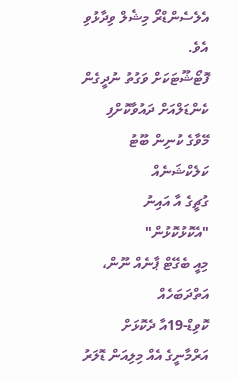އެލެސެންޑްރޯ މިޝެލް ވިދާޅުވި އެވެ.
ފޮޓޯޝޫޓަކަށް ވަގުތު ނުދީގެން ކެންޑަލްއަށް ދައުވާކޮށްފި
މޭވާގެ ކުނިން ބޫޓު ކަލެކްޝަނެއް
ގުޗީގެ އާ އައިނު "އެކޮޅުކޮޅުން"
މިއީ ބެގޭޓް ޕާނެއް ނޫން، އަތްދަބަހެއް
ކޮވިޑް-19އާ ދެކޮޅަށް އަރްމާނީގެ އެއް މިލިއަން ޑޮލަރު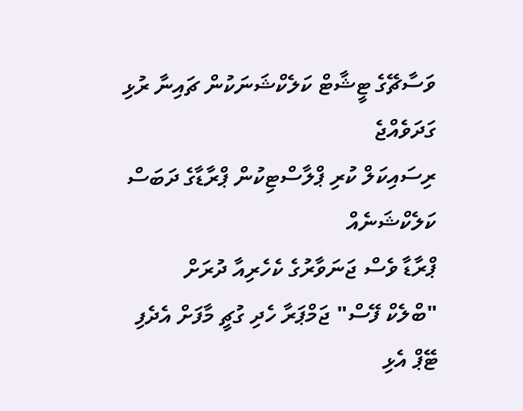ވަސާޗޭގެ ޓީޝާޓް ކަލެކްޝަނަކުން ޗައިނާ ރުޅި ގަދަވެއްޖެ
ރިސައިކަލް ކުރި ޕްލާސްޓިކުން ޕްރާޑާގެ ދަބަސް ކަލެކްޝަނެއް
ޕްރާޑާ ވެސް ޖަނަވާރުގެ ކެހެރިއާ ދުރަށް
"ބްލެކް ފޭސް" ޖަމްޕަރާ ހެދި ގުޗީ މާފަށް އެދެފި
ޓޭޕް އެޅި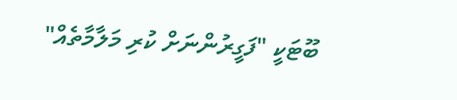ބޫޓަކީ "ފަގީރުންނަށް ކުރި މަލާމާތެއް"